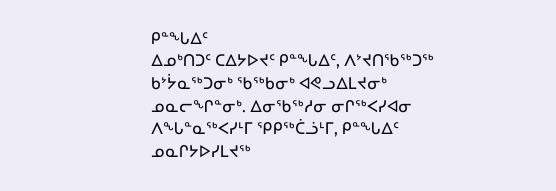ᑭᓐᖓᐃᑦ
ᐃᓄᒃᑎᑐᑦ ᑕᐃᔭᐅᔪᑦ ᑭᓐᖓᐃᑦ, ᐱᔾᔪᑎᖃᖅᑐᖅ ᑲᔾᔮᓇᖅᑐᓂᒃ ᖃᖅᑲᓂᒃ ᐊᕙᓗᐃᒪᔪᓂᒃ ᓄᓇᓕᖏᓐᓂᒃ. ᐃᓂᖃᖅᓱᓂ ᓂᒋᖅᐸᓯᐊᓂ ᐱᖓᓐᓇᖅᐸᓯᒻᒥ ᕿᑭᖅᑖᓘᒻᒥ, ᑭᓐᖓᐃᑦ ᓄᓇᒋᔭᐅᓯᒪᔪᖅ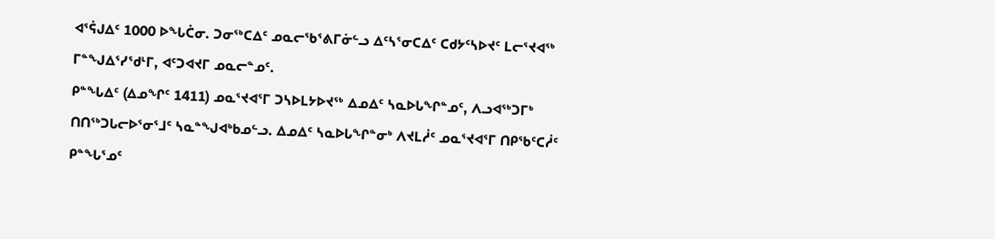ᐊᕐᕌᒍᐃᑦ 1000 ᐅᖓᑖᓂ. ᑐᓂᖅᑕᐃᑦ ᓄᓇᓕᖃᕐᕕᒥᓃᓪᓗ ᐃᑦᓴᕐᓂᑕᐃᑦ ᑕᑯᔭᑦᓴᐅᔪᑦ ᒪᓕᕐᔪᐊᖅ ᒥᓐᖑᐃᕐᓯᕐᑯᒻᒥ, ᐊᑦᑐᐊᔪᒥ ᓄᓇᓕᓐᓄᑦ.
ᑭᓐᖓᐃᑦ (ᐃᓄᖏᑦ 1411) ᓄᓇᕐᔪᐊᕐᒥ ᑐᓴᐅᒪᔭᐅᔪᖅ ᐃᓄᐃᑦ ᓴᓇᐅᒐᖏᓐᓄᑦ, ᐱᓗᐊᖅᑐᒥᒃ ᑎᑎᖅᑐᒐᓕᐅᕐᓂᕐᒧᑦ ᓴᓇᓐᖑᐊᒃᑲᓄᓪᓗ. ᐃᓄᐃᑦ ᓴᓇᐅᒐᖏᓐᓂᒃ ᐱᔪᒪᓲᑦ ᓄᓇᕐᔪᐊᕐᒥ ᑎᑭᖃᑦᑕᓲᑦ ᑭᓐᖓᕐᓄᑦ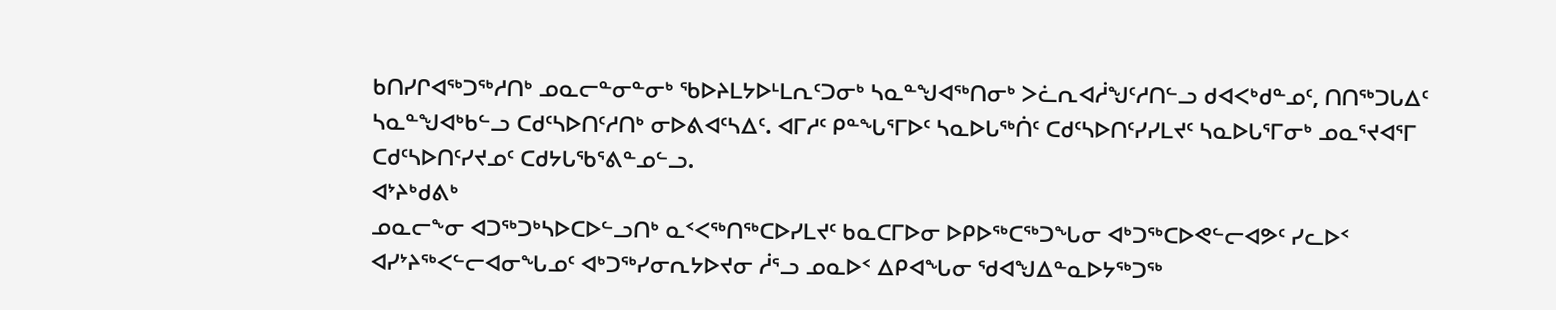ᑲᑎᓯᒋᐊᖅᑐᖅᓱᑎᒃ ᓄᓇᓕᓐᓂᓐᓂᒃ ᖃᐅᔨᒪᔭᐅᒻᒪᕆᑦᑐᓂᒃ ᓴᓇᓐᖑᐊᖅᑎᓂᒃ ᐳᓛᕆᐊᓲᖑᑦᓱᑎᓪᓗ ᑯᐊᐸᒃᑯᓐᓄᑦ, ᑎᑎᖅᑐᒐᐃᑦ ᓴᓇᓐᖑᐊᒃᑲᓪᓗ ᑕᑯᑦᓴᐅᑎᑦᓱᑎᒃ ᓂᐅᕕᐊᑦᓴᐃᑦ. ᐊᒥᓱᑦ ᑭᓐᖓᕐᒥᐅᑦ ᓴᓇᐅᒐᖅᑏᑦ ᑕᑯᑦᓴᐅᑎᑦᓯᓯᒪᔪᑦ ᓴᓇᐅᒐᕐᒥᓂᒃ ᓄᓇᕐᔪᐊᕐᒥ ᑕᑯᑦᓴᐅᑎᑦᓯᔪᓄᑦ ᑕᑯᔭᒐᖃᕐᕕᓐᓄᓪᓗ.
ᐊᔾᔨᒃᑯᕕᒃ
ᓄᓇᓕᖕᓂ ᐊᑐᖅᑐᒃᓴᐅᑕᐅᓪᓗᑎᒃ ᓇᑉᐸᖅᑎᖅᑕᐅᓯᒪᔪᑦ ᑲᓇᑕᒥᐅᓂ ᐅᑭᐅᖅᑕᖅᑐᖓᓂ ᐊᒃᑐᖅᑕᐅᕙᓪᓕᐊᕗᑦ ᓯᓚᐅᑉ ᐊᓯᔾᔨᖅᐸᓪᓕᐊᓂᖓᓄᑦ ᐊᒃᑐᖅᓯᓂᕆᔭᐅᔪᓂ ᓲᕐᓗ ᓄᓇᐅᑉ ᐃᑭᐊᖓᓂ ᖁᐊᖑᐃᓐᓇᐅᔭᖅᑐᖅ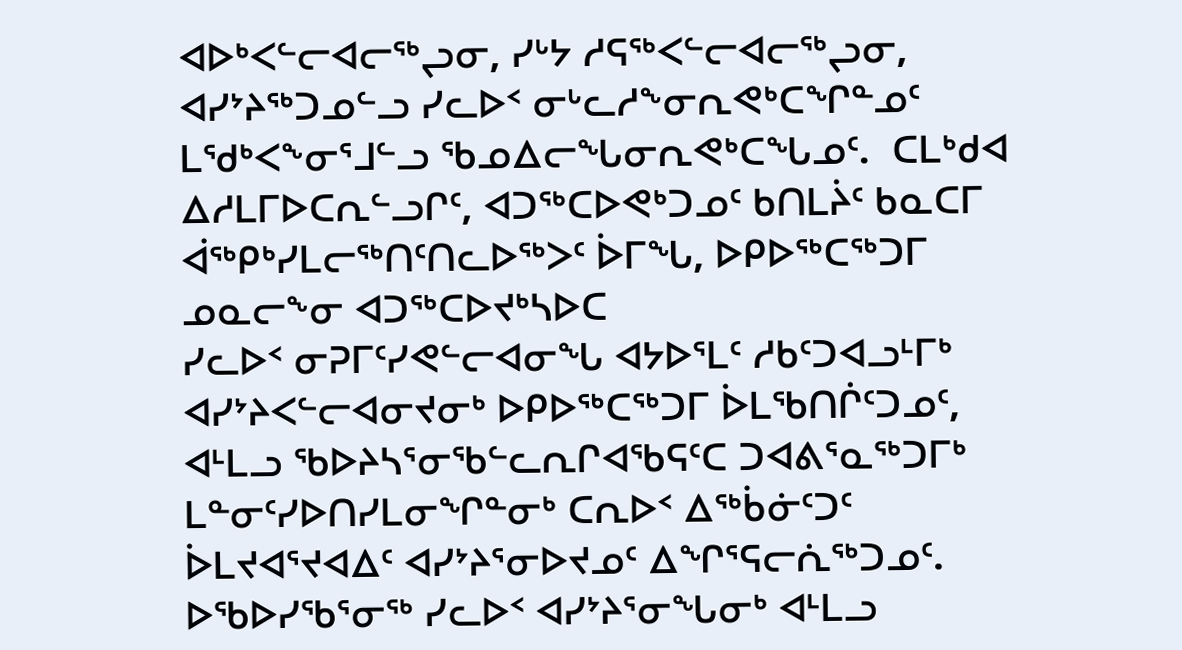ᐊᐅᒃᐸᓪᓕᐊᓕᖅᖢᓂ, ᓯᒡᔭ ᓱᕋᖅᐸᓪᓕᐊᓕᖅᖢᓂ, ᐊᓯᔾᔨᖅᑐᓄᓪᓗ ᓯᓚᐅᑉ ᓂᒡᓚᓱᖕᓂᕆᕙᒃᑕᖏᓐᓄᑦ ᒪᖁᒃᐸᖕᓂᕐᒧᓪᓗ ᖃᓄᐃᓕᖓᓂᕆᕙᒃᑕᖓᓄᑦ.  ᑕᒪᒃᑯᐊ ᐃᓱᒪᒥᐅᑕᕆᓪᓗᒋᑦ, ᐊᑐᖅᑕᐅᕙᒃᑐᓄᑦ ᑲᑎᒪᔩᑦ ᑲᓇᑕᒥ ᐋᖅᑭᒃᓯᒪᓕᖅᑎᑦᑎᓚᐅᖅᐳᑦ ᐆᒥᖓ, ᐅᑭᐅᖅᑕᖅᑐᒥ ᓄᓇᓕᖕᓂ ᐊᑐᖅᑕᐅᔪᒃᓴᐅᑕ
ᓯᓚᐅᑉ ᓂᕈᒥᑦᓯᕙᓪᓕᐊᓂᖓ ᐊᔭᐅᕐᒪᑦ ᓱᑲᑦᑐᐊᓗᒻᒥᒃ ᐊᓯᔾᔨᐸᓪᓕᐊᓂᔪᓂᒃ ᐅᑭᐅᖅᑕᖅᑐᒥ ᐆᒪᖃᑎᒌᑦᑐᓄᑦ, ᐊᒻᒪᓗ ᖃᐅᔨᓴᕐᓂᖃᓪᓚᕆᒋᐊᖃᕋᑦᑕ ᑐᐊᕕᕐᓇᖅᑐᒥᒃ ᒪᓐᓂᑦᓯᐅᑎᓯᒪᓂᖏᓐᓂᒃ ᑕᕆᐅᑉ ᐃᖅᑳᓃᑦᑐᑦ ᐆᒪᔪᐊᕐᔪᐊᐃᑦ ᐊᓯᔾᔨᕐᓂᐅᔪᓄᑦ ᐃᖏᕐᕋᓕᕇᖅᑐᓄᑦ.
ᐅᖃᐅᓯᖃᕐᓂᖅ ᓯᓚᐅᑉ ᐊᓯᔾᔨᕐᓂᖓᓂᒃ ᐊᒻᒪᓗ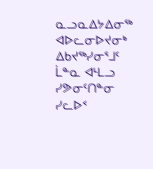ᓇᓗᓇᐃᔭᐃᓂᖅ ᐊᐅᓚᓂᐅᔪᓂᒃ ᐃᑲᔪᖅᓯᓂᕐᒧᑦ ᒫᓐᓇ ᐊᒻᒪᓗ ᓯᕗᓂᑦᑎᓐᓂ ᓯᓚᐅᑉ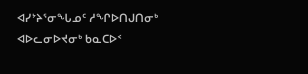ᐊᓯᔾᔨᕐᓂᖓᓄᑦ ᓱᖏᐅᑎᒍᑎᓂᒃ ᐊᐅᓚᓂᐅᔪᓂᒃ ᑲᓇᑕᐅᑉ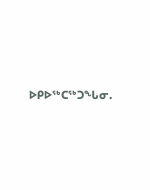ᐅᑭᐅᖅᑕᖅᑐᖓᓂ.